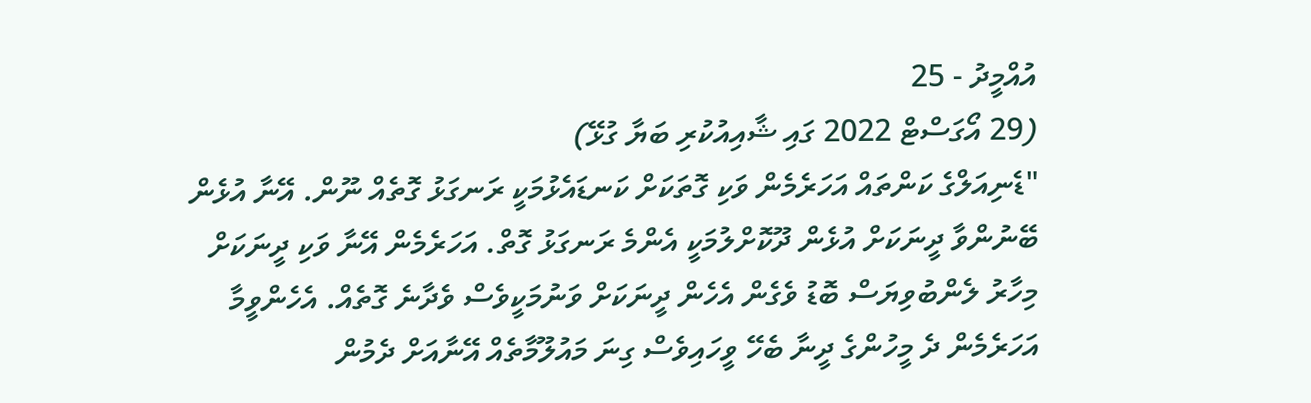އުއްމީދު - 25
(29 އޯގަސްޓް 2022 ގައި ޝާއިއުކުރި ބަޔާ ގުޅޭ)
"ޑެނިއަލްގެ ކަންތައް އަހަރެމެން ވަކި ގޮތަކަށް ކަނޑައެޅުމަކީ ރަނގަޅު ގޮތެއް ނޫން. އޭނާ އުޅެން ބޭނުންވާ ދީނަކަށް އުޅެން ދޫކޮށްލުމަކީ އެންމެ ރަނގަޅު ގޮތް. އަހަރެމެން އޭނާ ވަކި ދީނަކަށް މިހާރު ލެންބުވިޔަސް ބޮޑު ވެގެން އެހެން ދީނަކަށް ވަނުމަކީވެސް ވެދާނެ ގޮތެއް. އެހެންވީމާ އަހަރެމެން ދެ މީހުންގެ ދީނާ ބެހޭ ވީހައިވެސް ގިނަ މައުލޫމާތެއް އޭނާއަށް ދެމުން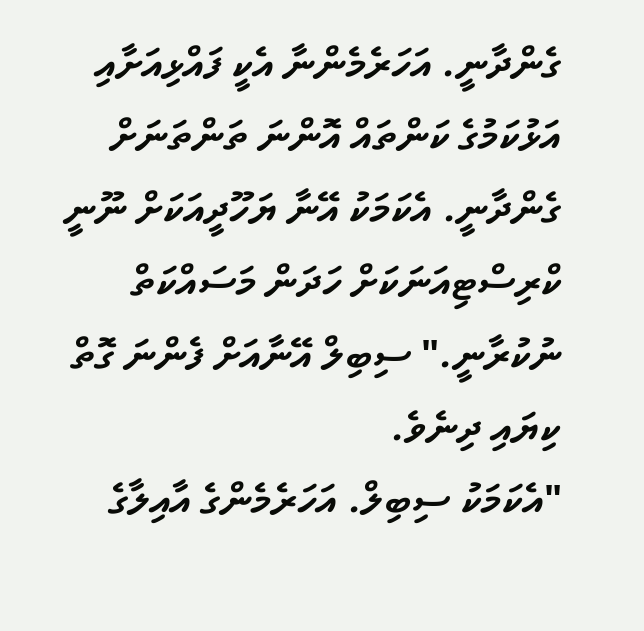ގެންދާނީ. އަހަރެމެންނާ އެކީ ފައްޅިއަށާއި އަޅުކަމުގެ ކަންތައް އޮންނަ ތަންތަނަށް ގެންދާނީ. އެކަމަކު އޭނާ ޔަހޫދީއަކަށް ނޫނީ ކްރިސްޓިއަނަކަށް ހަދަން މަސައްކަތް ނުކުރާނީ." ސިބިލް އޭނާއަށް ފެންނަ ގޮތް ކިޔައި ދިނެވެ.
"އެކަމަކު ސިބިލް. އަހަރެމެންގެ އާއިލާގެ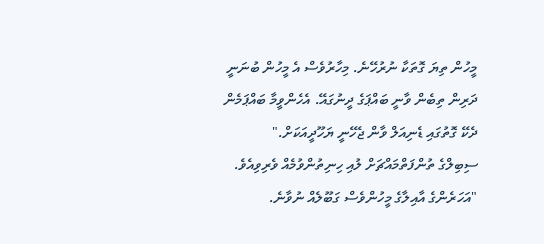މީހުން ތިޔަ ގޮތަކާ ނުރުހޭނެ. މިހާރުވެސް އެ މީހުން ބުނަނީ ދަރިން ތިބެން ވާނީ ބައްޕަގެ ދީނުގައޭ. އެހެންވީމާ ބައްޕަމެން ދެކޭ ގޮތުގައި ޑެނިއަލް ވާން ޖެހޭނީ ޔަހޫދީއަކަށް."
ސިބިލްގެ ތުންފަތްމައްޗަށް ލުއި ހިނިތުންވުމެއް ވެރިވިއެވެ. "އަހަރެންގެ އާއިލާގެ މީހުންވެސް ގަބޫލެއް ނުވާނެ.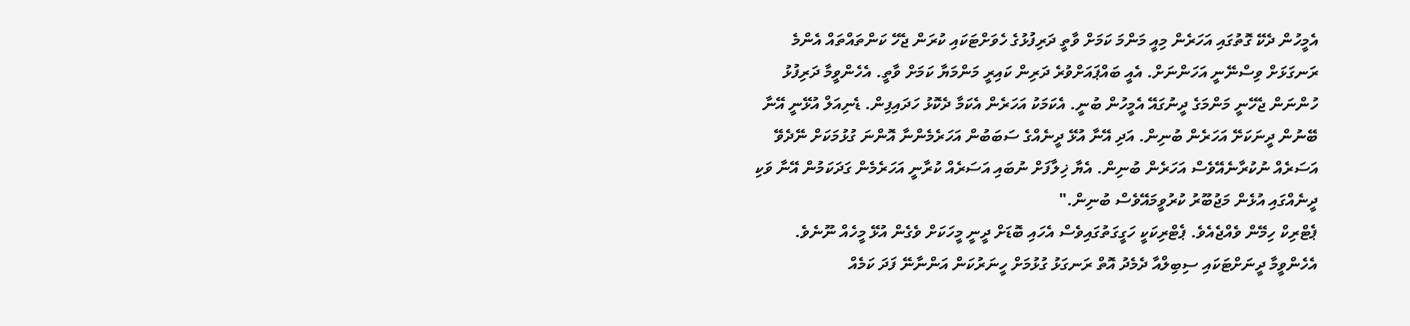އެމީހުން ދެކޭ ގޮތުގައި އަހަރެން މިއީ މަންމަ ކަމަށް ވާތީ ދަރިފުޅުގެ ހެވަށްޓަކައި ކުރަން ޖެހޭ ކަންތައްތައް އެންމެ ރަނގަޅަށް ވިސްނޭނީ އަހަންނަށް. އެއީ ބައްޕައަށްވުރެ ދަރިން ކައިރީ މަންމަޔާ ކަމަށް ވާތީ. އެހެންވީމާ ދަރިފުޅު ހުންނަން ޖެހޭނީ މަންމަގެ ދީނުގައޭ އެމީހުން ބުނީ. އެކަމަކު އަހަރެން އެކަމާ ދެކޮޅު ހަދައިފިން. ޑެނިއަލް އުޅޭނީ އޭނާ ބޭނުން ދީނަކަށޭ އަހަރެން ބުނިން. އަދި އޭނާ އުޅޭ ދީނެއްގެ ސަބަބުން އަހަރެމެންނާ އޮންނަ ގުޅުމަކަށް ނޭދެވޭ އަސަރެއް ނުކުރާނެއޭވެސް އަހަރެން ބުނިން. އެޔާ ޚިލާފަށް ނުބައި އަސަރެއް ކުރާނީ އަހަރެމެން ގަދަކަމުން އޭނާ ވަކި ދީނެއްގައި އުޅެން މަޖުބޫރު ކުރުވީމައޭވެސް ބުނިން."
ޕެޓްރިކް ހިމޭން ވެއްޖެއެވެ. ޕެޓްރިކަކީ ހަގީގަތުގައިވެސް އެހައި ބޮޑަށް ދީނީ މީހަކަށް ވެގެން އުޅޭ މީހެއް ނޫނެވެ. އެހެންވީމާ ދީނަށްޓަކައި ސިބިލްއާ ދެމެދު އޮތް ރަނގަޅު ގުޅުމަށް ހީނަރުކަން އަންނާނޭ ފަދަ ކަމެއް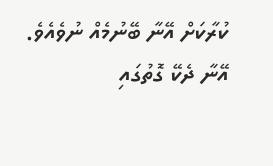ކުރާކަށް އޭނާ ބޭނުމެއް ނުވެއެވެ. އޭނާ ދެކޭ ގޮތުގައި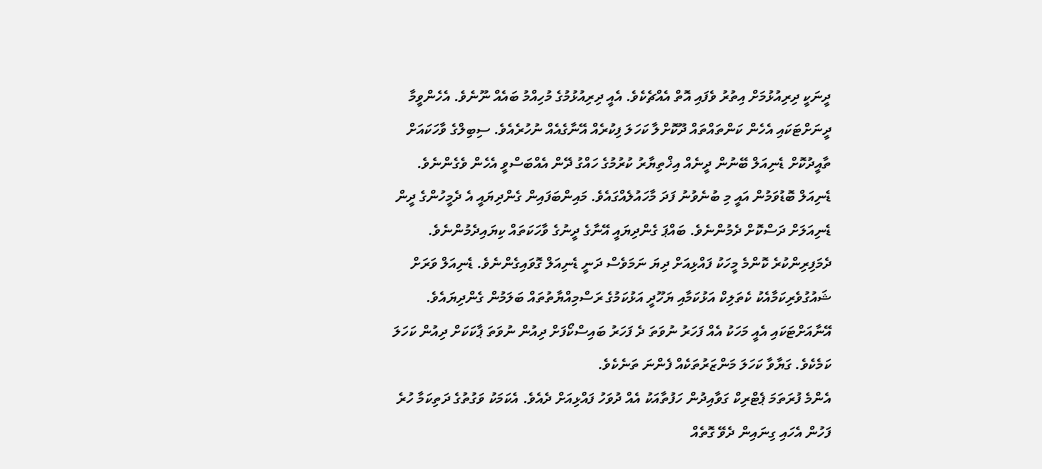ދީނަކީ ދިރިއުޅުމަށް އިތުރު ވެފައި އޮތް އެއްޗެކެވެ. އެއީ ދިރިއުޅުމުގެ މުހިއްމު ބައެއް ނޫނެވެ. އެހެންވީމާ ދީނަށްޓަކައި އެހެން ކަންތައްތައް ދޫކޮށްލާ ކަހަލަ ފިކުރެއް އޭނާގެއެއް ނުހުރެއެވެ. ސިބިލްގެ ވާހަކައަށް ތާއީދުކޮށް ޑެނިއަލް ބޭނުން ދީނެއް އިޚްތިޔާރު ކުރުމުގެ ހައްގު ދޭން އެއްބަސްވީ އެހެން ވެގެންނެވެ.
ޑެނިއަލް ބޮޑުވަމުން އައީ މި ބުނެވުނު ފަދަ މާހައުލެއްގައެވެ. މައިންބަފައިން ގެންދިޔައީ އެ ދެމީހުންގެ ދީން ޑެނިއަލަށް ދަސްކޮށް ދެމުންނެވެ. ބައްޕަ ގެންދިޔައީ އޭނާގެ ދީނުގެ ވާހަކަތައް ކިޔައިދެމުންނެވެ. ދެމަފިރިންކުރެ ކޮންމެ މީހަކު ފައްޅިއަށް ދިޔަ ނަމަވެސް ދަނީ ޑެނިއަލް ގޮވައިގެންނެވެ. ޑެނިއަލް ވަރަށް ޝައުގުވެރިކަމާއެކު ކެތަލިކް އަޅުކަމާއި ޔަހޫދީ އަޅުކަމުގެ ރަސްމިއްޔާތުތައް ބަލަމުން ގެންދިޔައެވެ. އޭނާއަށްޓަކައި އެއީ މަހަކު އެއް ފަހަރު ނުވަތަ ދެ ފަހަރު ބައިސްކޯފަށް ދިއުން ނުވަތަ ޕާކަކަށް ދިއުން ކަހަލަ ކަމެކެވެ. ގަޔާވާ ކަހަލަ މަންޒަރުތަކެއް ފެންނަ ތަނެކެވެ.
އެންމެ ފުރަތަމަ ޕެޓްރިކް ގަވާއިދުން ހަފުތާއަކު އެއް ދުވަހު ފައްޅިއަށް ދެއެވެ. އެކަމަކު ވަގުތުގެ ދަތިކަމާ ހުރެ ފަހުން އެހައި ގިނައިން ދެވޭ ގޮތެއް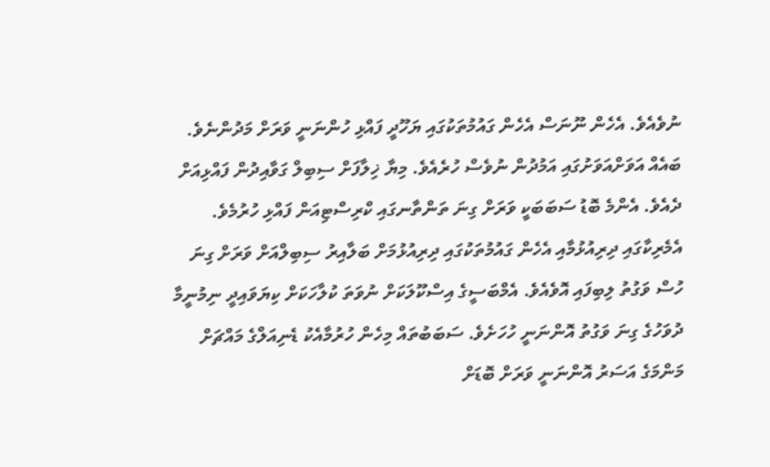ނުވެއެވެ. އެހެން ނޫނަސް އެހެން ގައުމުތަކުގައި ޔަހޫދީ ފައްޅި ހުންނަނީ ވަރަށް މަދުންނެވެ. ބައެއް އަވަށްއަވަށުގައި އަމުދުން ނުވެސް ހުރެއެވެ. މިޔާ ޚިލާފަށް ސިބިލް ގަވާއިދުން ފައްޅިއަށް ދެއެވެ. އެންމެ ބޮޑު ސަބަބަކީ ވަރަށް ގިނަ ތަންތާނގައި ކްރިސްޓިއަން ފައްޅި ހުރުމެވެ. އެމެރިކާގައި ދިރިއުޅުމާއި އެހެން ގައުމުތަކުގައި ދިރިއުޅުމަށް ބަލާއިރު ސިބިލްއަށް ވަރަށް ގިނަ ހުސް ވަގުތު ލިބިފައި އޮވެއެވެ. އެމްބަސީގެ އިސްކޫލަކަށް ނުވަތަ ކުލާހަކަށް ކިޔަވައިދީ ނިމުނީމާ ދުވަހުގެ ގިނަ ވަގުތު އޮންނަނީ ހުހަށެވެ. ސަބަބުތައް މިހެން ހުރުމާއެކު ޑެނިއަލްގެ މައްޗަށް މަންމަގެ އަސަރު އޮންނަނީ ވަރަށް ބޮޑަށް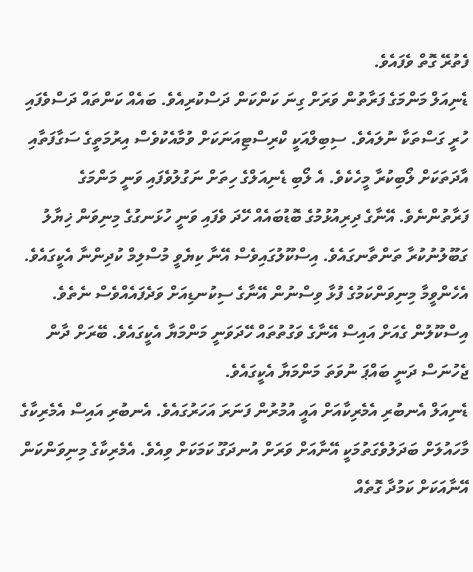ފެތުރޭ ގޮތް ވެފައެވެ.
ޑެނިއަލް މަންމަގެ ފަރާތުން ވަރަށް ގިނަ ކަންކަން ދަސްކުރިއެވެ. ބައެއް ކަންތައް ދަސްވެފައި ހުރީ ގަސްތަކާ ނުލައެވެ. ސިބިލްއަކީ ކްރިސްޓިއަނަކަށް ވުމާއެކުވެސް އިރުމަތީގެ ސަގާފަތާއި އާދަތަކަށް ލޯބިކުރާ މީހެކެވެ. އެ ލޯބި ޑެނިއަލްގެ ހިތަށް ނަގުލުވެފައި ވަނީ މަންމަގެ ފަރާތުންނެވެ. އޭނާގެ ދިރިއުޅުމުގެ ބޮޑުބައެއް ހޭދަ ވެފައި ވަނީ ހުޅަނގުގެ މިނިވަން ޚިޔާލު ގަބޫލުނުކުރާ ތަންތާނގައެވެ. އިސްކޫލުގައިވެސް އޭނާ ކިޔެވީ މުސްލިމް ކުދިންނާ އެކީގައެވެ. އެހެންވީމާ މިނިވަންކަމުގެ ފުޅާ ވިސްނުން އޭނާގެ ސިކުނޑިއަށް ވަދެފައެއްވެސް ނެތެވެ. އިސްކޫލުން ގެއަށް އައިސް އޭނާގެ ވަގުތުތައް ހޭދަވަނީ މަންމަޔާ އެކީގައެވެ. ބޭރަށް ދާން ޖެހުނަސް ދަނީ ބައްޕަ ނުވަތަ މަންމަޔާ އެކީގައެވެ.
ޑެނިއަލް އެނބުރި އެމެރިކާއަށް އައީ އުމުރުން ފަނަރަ އަހަރުގައެވެ. އެނބުރި އައިސް އެމެރިކާގެ މާހައުލަށް ބަދަލުވެގަތުމަކީ އޭނާއަށް ވަރަށް އުނދަގޫ ކަމަކަށް ވިއެވެ. އެމެރިކާގެ މިނިވަންކަން އޭނާއަކަށް ކަމުދާ ގޮތެއް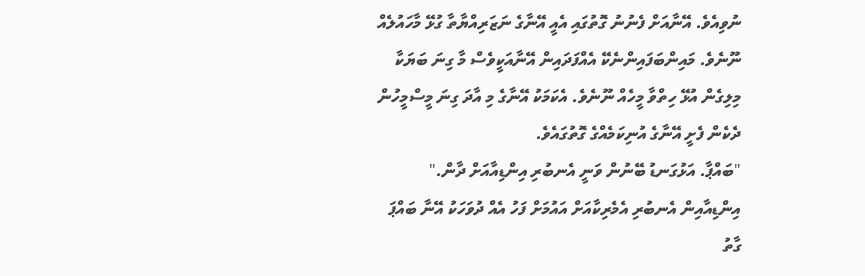ނުވިއެވެ. އޭނާއަށް ފެނުނު ގޮތުގައި އެއީ އޭނާގެ ނަޒަރިއްޔާތާ ގުޅޭ މާހައުލެއް ނޫނެވެ. މައިންބަފައިންނެކޭ އެއްފަދައިން އޭނާއަކީވެސް މާ ގިނަ ބަޔަކާ މިލިގެން އުޅޭ ހިތްވާ މީހެއް ނޫނެވެ. އެކަމަކު އޭނާގެ މި އާދަ ގިނަ މީސްމީހުން ދެކެން ފެށީ އޭނާގެ އުނިކަމެއްގެ ގޮތުގައެވެ.
"ބައްޕާ. އަޅުގަނޑު ބޭނުން ވަނީ އެނބުރި އިންޑިއާއަށް ދާން." އިންޑިއާއިން އެނބުރި އެމެރިކާއަށް އައުމަށް ފަހު އެއް ދުވަހަކު އޭނާ ބައްޕަ ގާތު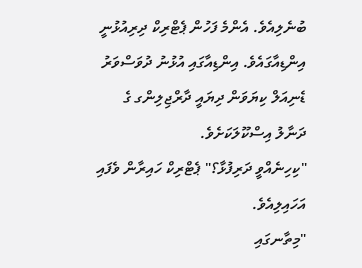ބުނެލިއެވެ. އެންމެ ފަހުން ޕެޓްރިކް ދިރިއުޅުނީ އިންޑިއާގައެވެ. އިންޑިއާގައި އުޅުނު ދުވަސްވަރު ޑެނިއަލް ކިޔަވަން ދިޔައީ ދާރްޖިލިންގ ގެ ދަނާލު އިސްކޫލަކަށެވެ.
"ކިހިނެއްވީ ދަރިފުޅާ؟" ޕެޓްރިކް ހައިރާން ވެފައި އަހައިލިއެވެ.
"މިތާނގައި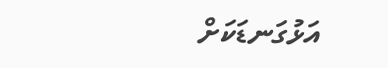އަޅުގަނޑަކަށް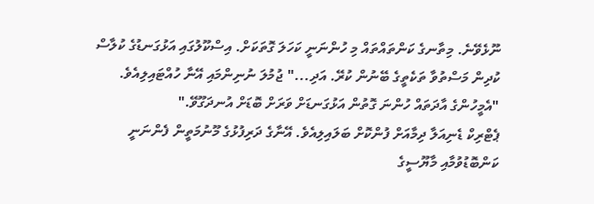ނޫޅެވޭނެ. މިތާނގެ ކަންތައްތައް މި ހުންނަނީ ކަހަލަ ގޮތަކަށް. އިސްކޫލުގައި އަޅުގަނޑުގެ ކުލާސް ކުދިން މަސްތުވާ ތަކެތީގެ ބޭނުން ކުރޭ. އަދި..." ޖުމުލަ ނުނިންމައި އޭނާ ހުއްޓައިލިއެވެ. "އެމީހުންގެ އާދަތައް ހުންނަ ގޮތުން އަޅުގަނޑަށް ވަރަށް ބޮޑަށް އުނދަގޫވޭ."
ޕެޓްރިކް ޑެނިއަލާ ދިމާއަށް ފުންކޮށް ބަލައިލިއެވެ. އޭނާގެ ދަރިފުޅުގެ މޫނުމަތީން ފެންނަނީ ކަންބޮޑުވުމާއި މާޔޫސީގެ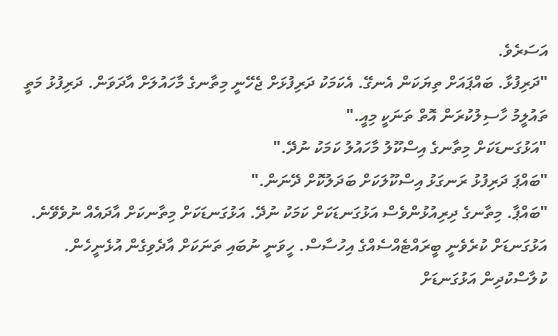އަސަރެވެ.
"ދަރިފުޅާ. ބައްޕައަށް ތިޔަކަން އެނގޭ. އެކަމަކު ދަރިފުޅަށް ޖެހޭނީ މިތާނގެ މާހައުލަށް އާދަވަން. ދަރިފުޅު މަތީ ތައުލީމު ހާސިލުކުރަން އޮތް ތަނަކީ މިއީ."
"އަޅުގަނޑަކަށް މިތާނގެ އިސްކޫލު މާހައުލު ކަމަކު ނުދޭ."
"ބައްޕަ ދަރިފުޅު ރަނގަޅު އިސްކޫލަކަށް ބަދަލުކޮށް ދޭނަން."
"ބައްޕާ. މިތާނގެ ދިރިއުޅުންވެސް އަޅުގަނޑަކަށް ކަމަކު ނުދޭ. އަޅުގަނޑަކަށް މިތާނކަށް އާދައެއް ނުވެވޭނެ. އަޅުގަނޑަށް ކުރެވެނީ ބީރައްޓެއްސެއްގެ އިހުސާސް. ހީވަނީ ނުބައި ތަނަކަށް އާދެވިގެން އުޅެނީހެން. ކުލާސްކުދިން އަޅުގަނޑަށް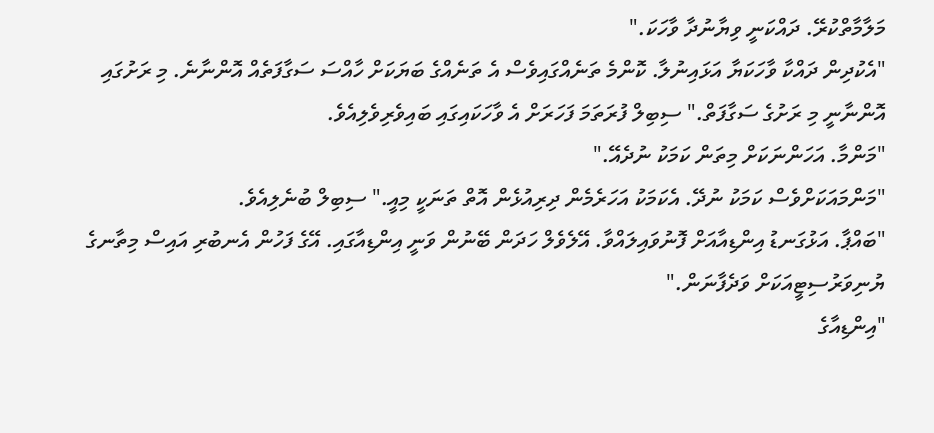މަލާމާތްކުރޭ. ދައްކަނީ ވިޔާނުދާ ވާހަކަ."
"އެކުދިން ދައްކާ ވާހަކަޔާ އަޅައިނުލާ. ކޮންމެ ތަނެއްގައިވެސް އެ ތަނެއްގެ ބަޔަކަށް ހާއްސަ ސަގާފަތެއް އޮންނާނެ. މި ރަށުގައި އޮންނާނީ މި ރަށުގެ ސަގާފަތް." ސިބިލް ފުރަތަމަ ފަހަރަށް އެ ވާހަކައިގައި ބައިވެރިވެލިއެވެ.
"މަންމާ. އަހަންނަކަށް މިތަން ކަމަކު ނުދެއޭ."
"މަންމައަކަށްވެސް ކަމަކު ނުދޭ. އެކަމަކު އަހަރެމެން ދިރިއުޅެން އޮތް ތަނަކީ މިއީ." ސިބިލް ބުނެލިއެވެ.
"ބައްޕާ. އަޅުގަނޑު އިންޑިއާއަށް ފޮނުވައިލައްވާ. އޭލެވެލް ހަދަން ބޭނުން ވަނީ އިންޑިއާގައި. އޭގެ ފަހުން އެނބުރި އައިސް މިތާނގެ ޔުނިވަރުސިޓީއަކަށް ވަދެފާނަން."
"އިންޑިއާގެ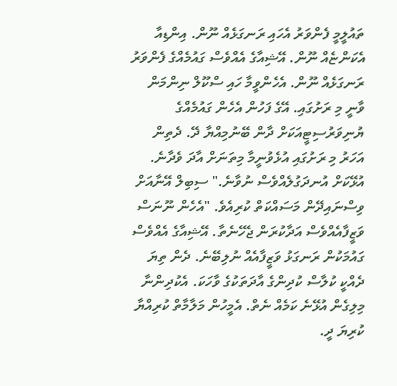ތައުލީމީ ފެންވަރު އެހައި ރަނގަޅެއް ނޫން. އިންޑިއާ އެކަންޏެއް ނޫން. އޭޝިއާގެ އެއްވެސް ގައުމެއްގެ ފެންވަރު ރަނގަޅެއް ނޫން. އެހެންވީމާ ހައި ސްކޫލް ނިންމަން ވާނީ މި ރަށުގައި. އޭގެ ފަހުން އެހެން ގައުމެއްގެ ޔުނިވަރުސިޓީއަކަށް ދާން ބޭނުމިއްޔާ ދޭ. ދެތިން އަހަރު މި ރަށުގައި އުޅެވުނީމާ މިތަނަށް އާދަ ވެދާނެ. އުޅޭކަށް އުނދަގުލެއްވެސް ނުވާނެ." ސިބިލް އޭނާއަށް ވިސްނައިދޭން މަސައްކަތް ކުރިއެވެ. "އެހެން ނޫނަސް ވަޒީފާއެއްވެސް އަދާކުރަން ޖެހޭނެތާ. އޭޝިއާގެ އެއްވެސް ގައުމަކުން ރަނގަޅު ވަޒީފާއެއް ނުލިބޭނެ. ދެން ތިޔަ ދެއްކީ ކުލާސް ކުދިންގެ އާދަތަކުގެ ވާހަކަ. އެކުދިންނާ މިލިގެން އުޅޭނެ ކަމެއް ނެތް. އެމީހުން މަލާމާތް ކުރިއްޔާ ކުރިޔަ ދީ.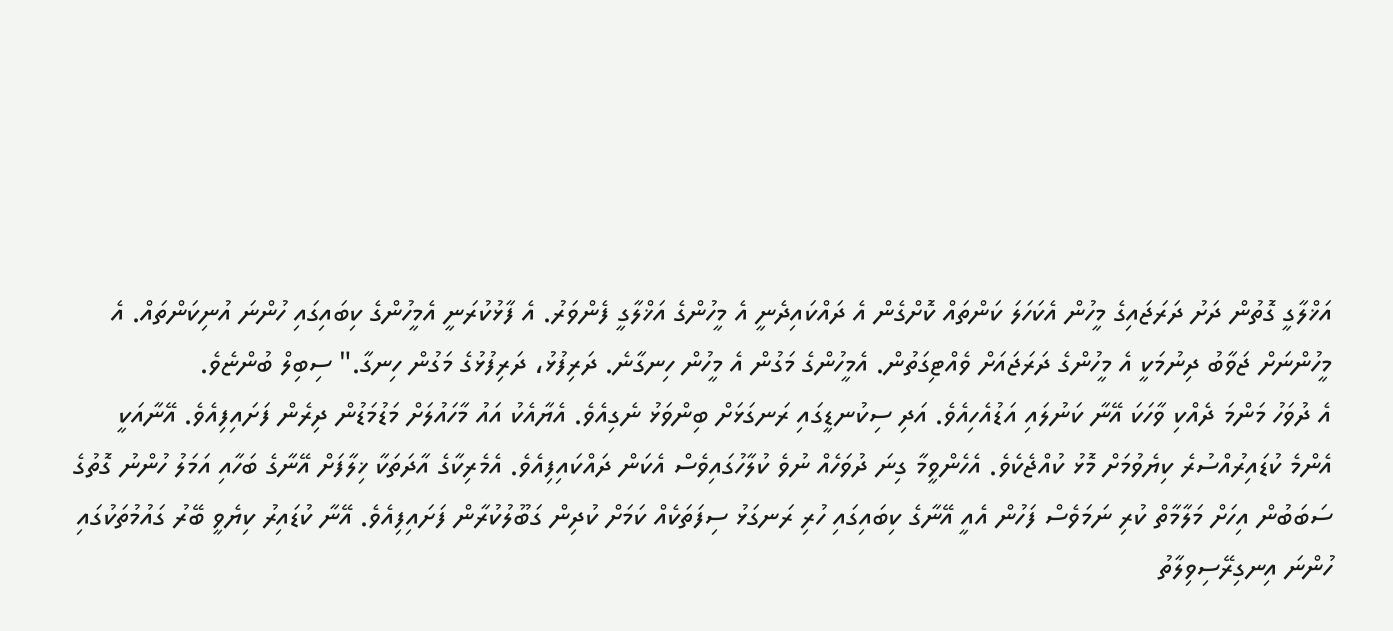އަޚްލާގީ ގޮތުން ދަށު ދަރަޖައިގެ މީހުން އެކަހަލަ ކަންތައް ކޮށްގެން އެ ދައްކައިދެނީ އެ މީހުންގެ އަޚްލާގީ ފެންވަރު. އެ ފާޅުކުރަނީ އެމީހުންގެ ކިބައިގައި ހުންނަ އުނިކަންތައް. އެ މީހުންނަށް ޖަވާބު ދިނުމަކީ އެ މީހުންގެ ދަރަޖައަށް ވެއްޓިގަތުން. އެމީހުންގެ މަގުން އެ މީހުން ހިނގާނެ. ދަރިފުޅު، ދަރިފުޅުގެ މަގުން ހިނގާ." ސިބިލް ބުންޏެވެ.
އެ ދުވަހު މަންމަ ދެއްކި ވާހަކަ އޭނާ ކަނުލައި އަޑުއެހިއެވެ. އަދި ސިކުނޑީގައި ރަނގަޅަށް ބިންވަޅު ނެގިއެވެ. އެޔާއެކު އައު މާހައުލަށް މަޑުމަޑުން ދިރެން ފަށައިފިއެވެ. އޭނާއަކީ އެންމެ ކުޑައިރުއްސުރެ ކިޔެވުމަށް މޮޅު ކުއްޖެކެވެ. އެހެންވީމާ ގިނަ ދުވަހެއް ނުވެ ކުލާހުގައިވެސް އެކަން ދައްކައިފިއެވެ. އެމެރިކާގެ އާދަތަކާ ޚިލާފަށް އޭނާގެ ބަހާއި އަމަލު ހުންނު ގޮތުގެ ސަބަބުން އިހަށް މަލާމާތް ކުރި ނަމަވެސް ފަހުން އެއީ އޭނާގެ ކިބައިގައި ހުރި ރަނގަޅު ސިފަތަކެއް ކަމަށް ކުދިން ގަބޫލުކުރާން ފަށައިފިއެވެ. އޭނާ ކުޑައިރު ކިޔެވީ ބޭރު ގައުމުތަކުގައި ހުންނަ އިނގިރޭސިވިލާތު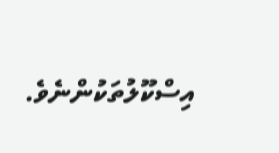އިސްކޫލުތަކުންނެވެ.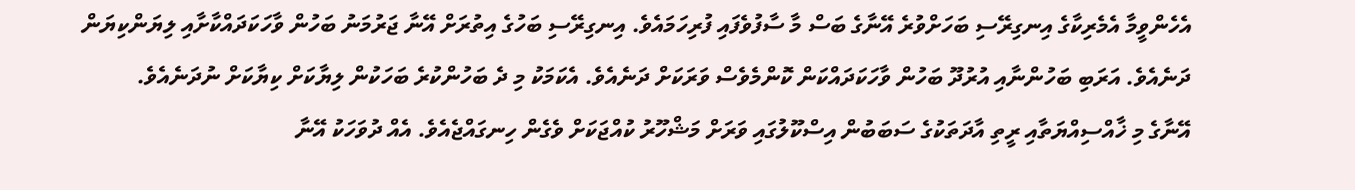އެހެންވީމާ އެމެރިކާގެ އިނގިރޭސި ބަހަށްވުރެ އޭނާގެ ބަސް މާ ސާފުވެފައި ފުރިހަމައެވެ. އިނގިރޭސި ބަހުގެ އިތުރަށް އޭނާ ޖަރުމަނު ބަހުން ވާހަކަދައްކާށާއި ލިޔަންކިޔަން ދަނެއެވެ. އަރަބި ބަހުންނާއި އުރުދޫ ބަހުން ވާހަކަދައްކަން ކޮންމެވެސް ވަރަކަށް ދަނެއެވެ. އެކަމަކު މި ދެ ބަހުންކުރެ ބަހަކުން ލިޔާކަށް ކިޔާކަށް ނުދަނެއެވެ.
އޭނާގެ މި ޚާއްސިއްޔަތާއި ރީތި އާދަތަކުގެ ސަބަބުން އިސްކޫލުގައި ވަރަށް މަޝްހޫރު ކުއްޖަކަށް ވެގެން ހިނގައްޖެއެވެ. އެއް ދުވަހަކު އޭނާ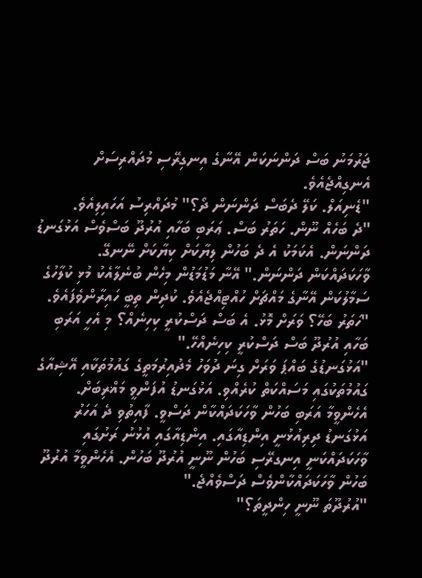ޖަރުމަނު ބަސް ދަންނަކަން އޭނާގެ އިނގިރޭސި މުދައްރިސަށް އެނގިއްޖެއެވެ.
"ޑެނިއަލް. ކަލޭ ދެބަސް ދަންނަން ދޯ؟" މުދައްރިސު އަހައިލިއެވެ.
"ދެ ބަހެއް ނޫން. ހަތަރު ބަސް. ޢަރަބި ބަހާއި އުރުދޫ ބަސްވެސް އަޅުގަނޑު ދަންނަން. އެކަމަކު އެ ދެ ބަހުން ލިޔާކަށް ކިޔާކަށް ނޭނގޭ. ވާހަކަދައްކަން ދަންނަން." އޭނާ މަޑުމަޑުން މިހެން ބުނެލާއެކު މުޅި ކުލާހުގެ ސަމާލުކަން އޭނާގެ މައްޗަށް ހުއްޓިއްޖެއެވެ. ކުދިން ތިބީ ހައިރާންވެފައެވެ.
"ހަތަރު ބަހޭ؟ ވަރަށް މޮޅު. އެ ބަސް ދަސްކުރީ ކިހިނެއް؟ މި އެހީ އަރަބި ބަހާއި އުރުދޫ ބަސް ދަސްކުރީ ކިހިނެއްހޭ."
"އަޅުގަނޑުގެ ބައްޕަ ވަރަށް ގިނަ ދުވަހު މެދުއިރުމަތީގެ ގައުމުތަކާއި އޭޝިއާގެ ގައުމުތަކުގައި މަސައްކަތް ކުރެއްވި. އަޅުގަނޑު އުފަންވީ މަޣްރިބަށް. އެހެންވީމާ އަރަބި ބަހުން ވާހަކަދައްކާން ދަސްވީ. ފާއިތުވި ދެ އަހަރު އަޅުގަނޑު ދިރިއުޅުނީ އިންޑިއާގައި. އިންޑިއާގައި އުޅުނު ރަށުގައި ވާހަކަދައްކަނީ އިނގރޭސި ބަހުން ނޫނީ އުރުދޫ ބަހުން. އެހެންވީމާ އުރުދޫ ބަހުން ވާހަކަދައްކާންވެސް ދަސްވެއްޖެ."
"އުރުދޫތަ ނޫނީ ހިންދީތަ؟"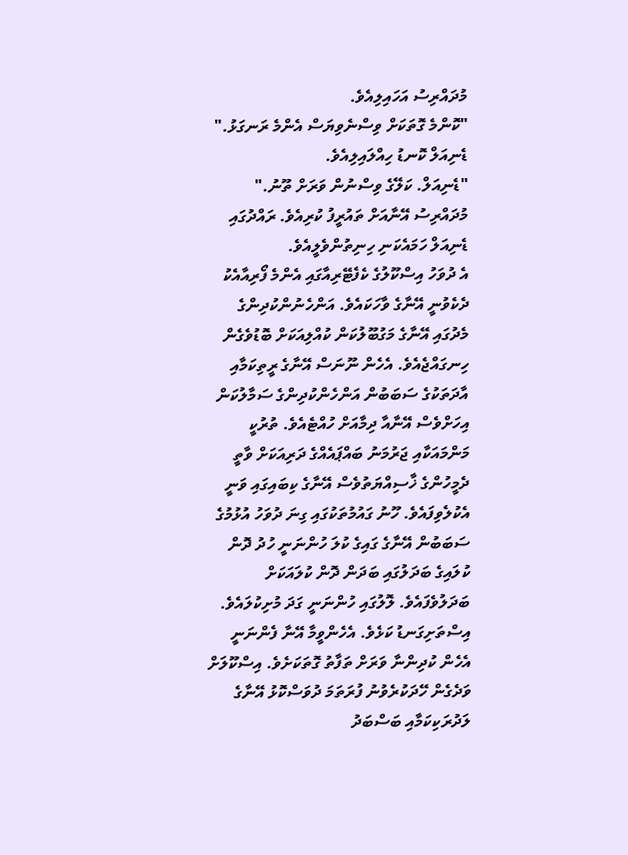މުދައްރިސު އަހައިލިއެވެ.
"ކޮންމެ ގޮތަކަށް ވިސްނެވިޔަސް އެންމެ ރަނގަޅު." ޑެނިއަލް ކޮނޑު ހިއްލައިލިއެވެ.
"ޑެނިއަލް. ކަލޭގެ ވިސްނުން ވަރަށް ތޫނު." މުދައްރިސު އޭނާއަށް ތައުރީފު ކުރިއެވެ. ރައްދުގައި ޑެނިއަލް ހަމައެކަނި ހިނިތުންވެލީއެވެ.
އެ ދުވަހު އިސްކޫލުގެ ކެފެޓޭރިއާގައި އެންމެ ފޯރިއާއެކު ދެކެވުނީ އޭނާގެ ވާހަކައެވެ. އަންހެނުންކުދިންގެ މެދުގައި އޭނާގެ މަގުބޫލުކަން ކުއްލިއަކަށް ބޮޑުވެގެން ހިނގައްޖެއެވެ. އެހެން ނޫނަސް އޭނާގެ ރީތިކަމާއި އާދަތަކުގެ ސަބަބުން އަންހެންކުދިންގެ ސަމާލުކަން އިހަށްވެސް އޭނާއާ ދިމާއަށް ހުއްޓެއެވެ. ތުރުކީ މަންމައަކާއި ޖަރުމަނު ބައްޕައެއްގެ ދަރިއަކަށް ވާތީ ދެމީހުންގެ ޚާސިއްޔަތުވެސް އޭނާގެ ކިބައިގައި ވަނީ އެކުލެވިފައެވެ. ހޫނު ގައުމުތަކުގައި ގިނަ ދުވަހު އުޅުމުގެ ސަބަބުން އޭނާގެ ގައިގެ ކުލަ ހުންނަނީ ހުދު ދޮން ކުލައިގެ ބަދަލުގައި ބަދަން ދޮން ކުލައަކަށް ބަދަލުވެފައެވެ. ލޮލުގައި ހުންނަނީ ގަދަ މުށިކުލައެވެ. އިސްތަށިގަނޑު ކަޅެވެ. އެހެންވީމާ އޭނާ ފެންނަނީ އެހެން ކުދިންނާ ވަރަށް ތަފާތު ގޮތަކަށެވެ. އިސްކޫލަށް ވަދެގެން ހޭދަކުރެވުނު ފުރަތަމަ ދުވަސްކޮޅު އޭނާގެ ލަދުރަކިކަމާއި ބަސްބަދު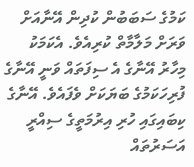ކަމުގެ ސަބަބުން ކުދިން އޭނާއަށް ވަރަށް މަލާމާތް ކުރިއެވެ. އެކަމަކު މިހާރު އޭނާގެ އެ ސިފަތައް ވަނީ އޭނާގެ ފުރިހަކަމުގެ ބަޔަކަށް ވެފައެވެ. އޭނާގެ ކިބައިގައި ހުރި އިރުމަތީގެ ސިއްރީ އަސަރުތައް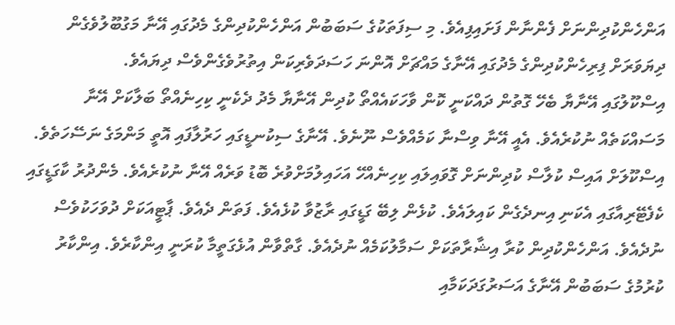އަންހެންކުދިންނަށް ފެންނާން ފަށައިފިއެވެ. މި ސިފަތަކުގެ ސަބަބުން އަންހެންކުދިންގެ މެދުގައި އޭނާ މަގުބޫލުވެގެން ދިޔަވަރަށް ފިރިހެންކުދިންގެ މެދުގައި އޭނާގެ މައްޗަށް އޮންނަ ހަސަދަވެރިކަން އިތުރުވެގެންވެސް ދިޔައެވެ.
އިސްކޫލުގައި އޭނާޔާ ބެހޭ ގޮތުން ދައްކަނީ ކޮން ވާހަކައެއްތޯ ކުދިން އޭނާޔާ މެދު ދެކެނީ ކިހިނެއްތޯ ބަލާކަށް އޭނާ މަސައްކަތެއް ނުކުރެއެވެ. އެއީ އޭނާ ވިސްނާ ކަމެއްވެސް ނޫނެވެ. އޭނާގެ ސިކުނޑީގައި ހަރުލާފައި އޮތީ މަންމަގެ ނަސޭހަތެވެ. އިސްކޫލަށް އައިސް ކުލާސް ކުދިންނަށް ގޮވައިލައި ކިހިނެއްހޭ އަހައިލުމަށްވުރެ ބޮޑު ވަރެއް އޭނާ ނުކުރެއެވެ. މެންދުރު ކާގަޑީގައި ކެފެޓޭރިއާގައި އެކަނި އިނދެގެން ކައިލައެވެ. ކުޅެން ލިބޭ ގަޑީގައި ރާޒުވާ ކުޅެއެވެ. ފަތަން ދެއެވެ. ޕާޓީއަކަށް ދުވަހަކުވެސް ނުދެއެވެ. އަންހެންކުދިން ކުރާ އިޝާރާތަކަށް ސަމާލުކަމެއް ނުދެއެވެ. ގާތްވާން އުޅެގަތީމާ ކުރަނީ އިންކާރެވެ. އިންކާރު ކުރުމުގެ ސަބަބުން އޭނާގެ އަސަރުގަދަކަމާއި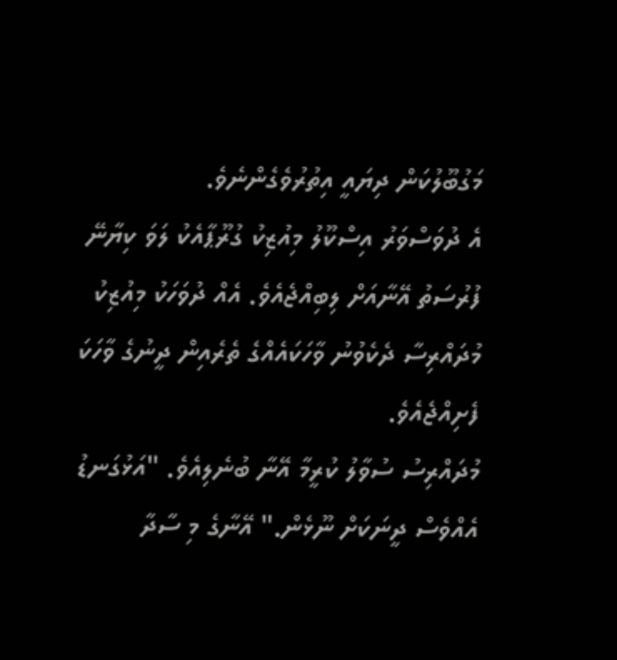މަގުބޫލުކަން ދިޔައީ އިތުރުވެގެންނެވެ.
އެ ދުވަސްވަރު އިސްކޫލު މިއުޒިކު ގުރޫޕާއެކު ލަވަ ކިޔާނޭ ފުރުސަތު އޭނާއަށް ލިބިއްޖެއެވެ. އެއް ދުވަހަކު މިއުޒިކު މުދައްރިސާ ދެކެވުނު ވާހަކައެއްގެ ތެރެއިން ދީނުގެ ވާހަކަ ފެށިއްޖެއެވެ.
މުދައްރިސު ސުވާލު ކުރީމާ އޭނާ ބުނެލިއެވެ. "އަޅުގަނޑު އެއްވެސް ދީނަކަށް ނޫޅެން." އޭނާގެ މި ސާދާ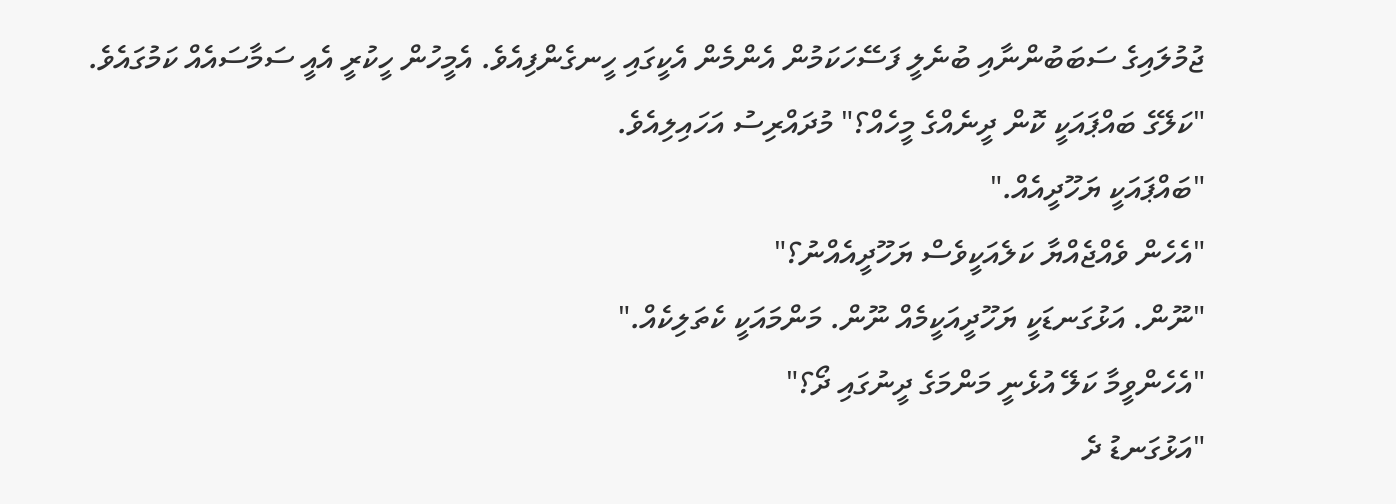ޖުމުލައިގެ ސަބަބުންނާއި ބުނެލީ ފަސޭހަކަމުން އެންމެން އެކީގައި ހީނގެންފިއެވެ. އެމީހުން ހީކުރީ އެއީ ސަމާސައެއް ކަމުގައެވެ.
"ކަލޭގެ ބައްޕައަކީ ކޮން ދީނެއްގެ މީހެއް؟" މުދައްރިސު އަހައިލިއެވެ.
"ބައްޕައަކީ ޔަހޫދީއެއް."
"އެހެން ވެއްޖެއްޔާ ކަލެއަކީވެސް ޔަހޫދީއެއްނު؟"
"ނޫން. އަޅުގަނޑަކީ ޔަހޫދީއަކީމެއް ނޫން. މަންމައަކީ ކެތަލިކެއް."
"އެހެންވީމާ ކަލޭ އުޅެނީ މަންމަގެ ދީނުގައި ދޯ؟"
"އަޅުގަނޑު ދެ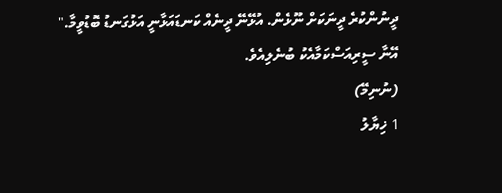ދީނުންކުރެ ދީނަކަށް ނޫޅެން. އުޅޭނޭ ދީނެއް ކަނޑައަޅާނީ އަޅުގަނޑު ބޮޑުވީމާ." އޭނާ ސީރިއަސްކަމާއެކު ބުނެލިއެވެ.
(ނުނިމޭ)
1 ޚިޔާލު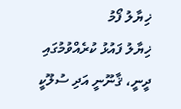ޚިޔާލު ފޯމު
ޚިޔާލު ފައުޅު ކުރެއްވުމުގައި ދީނީ، ޤާނޫނީ އަދި ސުލޫކީ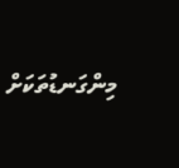މިންގަނޑުތަކަށް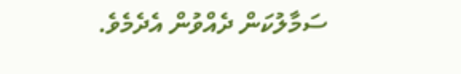ސަމާލުކަން ދެއްވުން އެދެމެވެ.